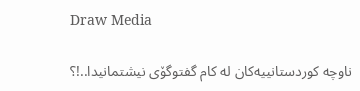Draw Media

ناوچه‌ كوردستانییه‌كان له‌ كام گفتوگۆی نیشتمانیدا..!؟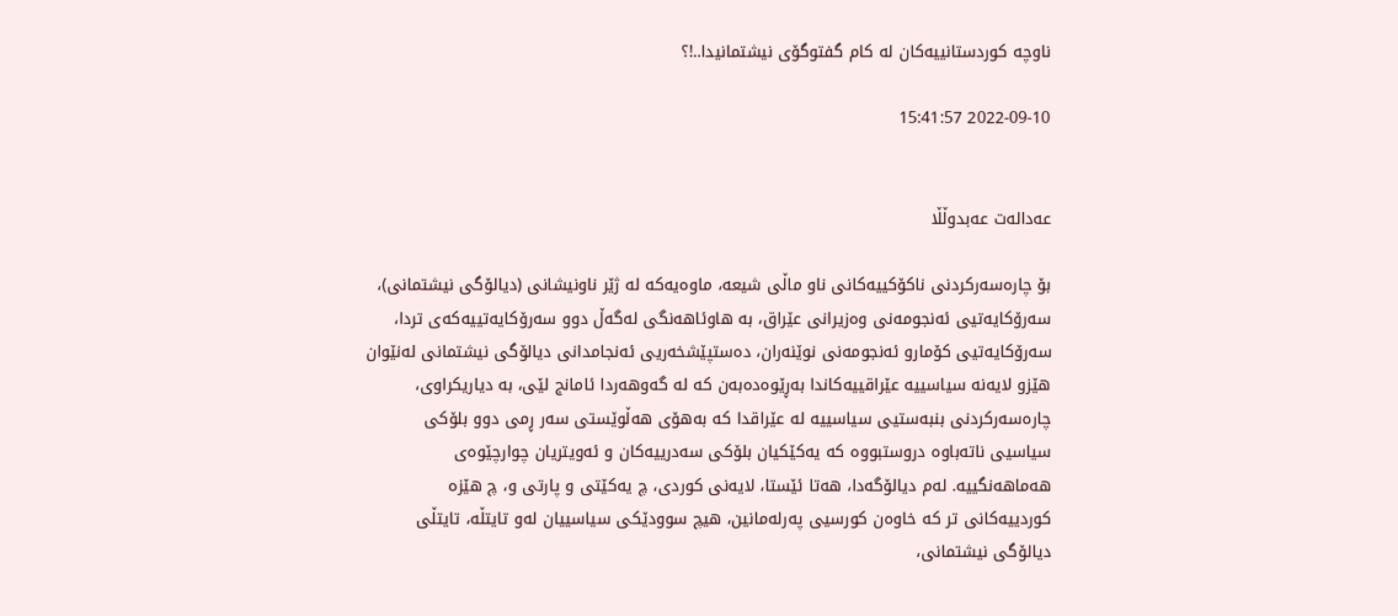ناوچه‌ كوردستانییه‌كان له‌ كام گفتوگۆی نیشتمانیدا..!؟

2022-09-10 15:41:57


عه‌داله‌ت عه‌بدوڵڵا

بۆ چاره‌سه‌ركردنی ناكۆكییه‌كانی ناو ماڵی شیعه‌، ماوه‌یه‌كه‌ له‌ ژێر ناونیشانی (دیالۆگی نیشتمانی)، سه‌رۆكایه‌تیی ئه‌نجومه‌نی وه‌زیرانی عێراق، به‌ هاوئاهه‌نگی له‌گه‌ڵ دوو سه‌رۆكایه‌تییه‌كه‌ی تردا، سه‌رۆكایه‌تیی كۆمارو ئه‌نجومه‌نی نوێنه‌ران، ده‌ستپێشخه‌ریی ئه‌نجامدانی دیالۆگی نیشتمانی له‌نێوان هێزو لایه‌نه‌ سیاسییه‌ عێراقییه‌كاندا به‌ڕێوه‌ده‌به‌ن كه‌ له‌ گه‌وهه‌ردا ئامانج لێی، به‌ دیاریكراوی، چاره‌سه‌ركردنی بنبه‌ستیی سیاسییه‌ له‌ عێراقدا كه‌ به‌هۆی هه‌ڵوێستی سه‌ر ڕمی دوو بلۆكی سیاسیی ناته‌با‌وه‌ دروستبووه‌ كه‌ یه‌كێكیان بلۆكی سه‌درییه‌كان و ئه‌ویتریان چوارچێوه‌ی هه‌ماهه‌نگییه‌. له‌م دیالۆگه‌دا، هه‌تا ئێستا، لایه‌نی كوردی، چ یه‌كێتی و پارتی و، چ هێزه‌ كوردییه‌كانی تر كه‌ خاوه‌ن كورسیی په‌رله‌مانین، هیچ سوودێكی سیاسییان له‌و تایتڵه‌، تایتڵی دیالۆگی نیشتمانی،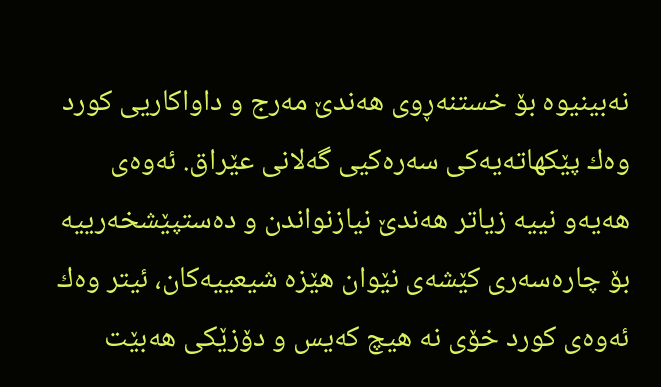نه‌بینیوه‌ بۆ خستنه‌ڕوی هه‌ندێ مه‌رج و داواكاریی كورد وه‌ك پێكهاته‌یه‌كی سه‌ره‌كیی گه‌لانی عێراق. ئه‌وه‌ی هه‌یه‌و نییه‌ زیاتر هه‌ندێ نیازنواندن و ده‌ستپێشخه‌رییه‌ بۆ چاره‌سه‌ری كێشه‌ی نێوان هێزه‌ شیعییه‌كان، ئیتر وه‌ك ئه‌وه‌ی كورد خۆی نه‌ هیچ كه‌یس و دۆزێكی هه‌بێت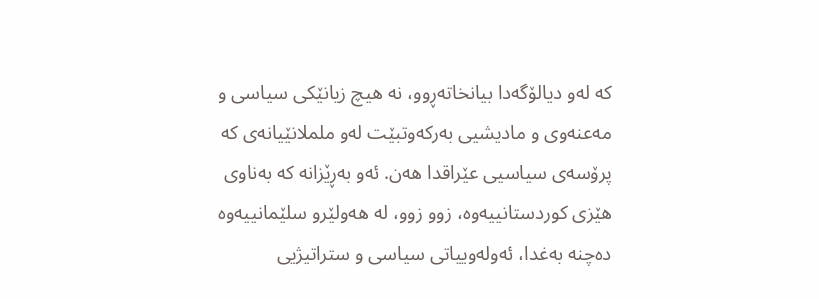كه‌ له‌و دیالۆگه‌دا بیانخاته‌ڕوو، نه‌ هیچ زیانێكی سیاسی و مه‌عنه‌وی و مادیشیی به‌ركه‌وتبێت له‌و ململانێیانه‌ی كه‌ پرۆسه‌ی سیاسیی عێراقدا هه‌ن‌. ئه‌و به‌ڕێزانه‌ كه‌ به‌ناوی هێزی كوردستانییه‌وه‌، زوو زوو، له‌ هه‌ولێرو سلێمانییه‌وه‌ ده‌چنه‌ به‌غدا، ئه‌وله‌وییاتی سیاسی و ستراتیژیی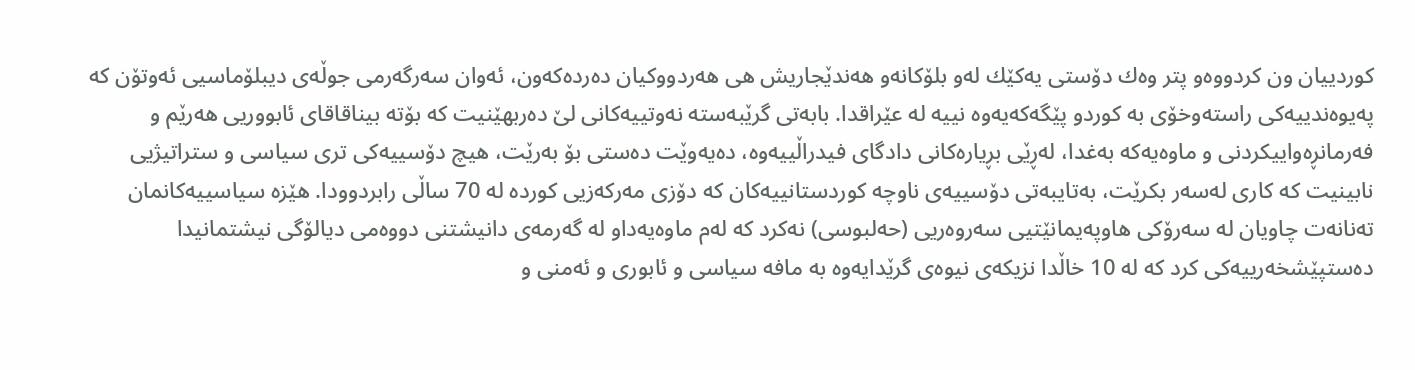كوردییان ون كردووه‌و پتر وه‌ك دۆستی یه‌كێك له‌و بلۆكانه‌و هه‌ندێجاریش هی هه‌ردووكیان ده‌رده‌كه‌ون، ئه‌وان سه‌رگه‌رمی جوڵه‌ی دیبلۆماسیی ئه‌وتۆن كه‌ په‌یوه‌ندییه‌كی راسته‌وخۆی به‌ كوردو پێگه‌كه‌‌یه‌وه‌ نییه‌ له‌ عێراقدا. بابه‌تی گرێبه‌سته‌ نه‌وتییه‌كانی لێ ده‌ربهێنیت كه‌ بۆته‌ بیناقاقای ئابووریی هه‌رێم و فه‌رمانڕه‌واییكردنی و ماوه‌یه‌كه‌ به‌غدا، له‌ڕێی بڕیاره‌كانی دادگای فیدراڵییه‌وه‌، ده‌یه‌وێت ده‌ستی بۆ به‌رێت، هیچ دۆسییه‌كی تری سیاسی و ستراتیژیی نابینیت كه‌ كاری له‌سه‌ر بكرێت، به‌تایبه‌تی دۆسییه‌ی ناوچه‌ كوردستانییه‌كان كه‌ دۆزی مه‌ركه‌زیی كورده‌ له‌ 70 ساڵی رابردوودا. هێزه‌ سیاسییه‌كانمان ته‌نانه‌ت چاویان له‌ سه‌رۆكی هاوپه‌یمانێتیی سه‌روه‌ریی (حه‌لبوسی) نه‌كرد كه‌ له‌م ماوه‌یه‌داو له‌ گه‌رمه‌ی دانیشتنی دووه‌می دیالۆگی نیشتمانیدا ده‌ستپێشخه‌رییه‌كی كرد كه‌ له‌ 10 خاڵدا نزیكه‌ی نیوه‌ی گرێدایه‌وه‌ به‌ مافه‌ سیاسی و ئابوری و ئه‌منی و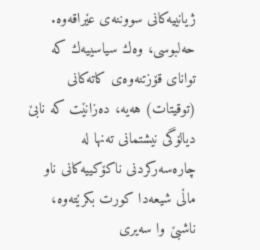ژیانییه‌كانی سووننه‌ی عێراقه‌وه‌. حه‌لبوسی، وه‌ك سیاسییه‌ك كه‌ توانای قۆزتنه‌وه‌ی كاته‌كانی (توقیتات) هه‌یه‌، ده‌زانێت كه‌ نابێ دیالۆگی نیشتمانی ته‌نها له‌ چاره‌سه‌ركردنی ناكۆكییه‌كانی ناو ماڵی شیعه‌دا كورت بكرێته‌وه‌، ناشبێ وا سه‌یری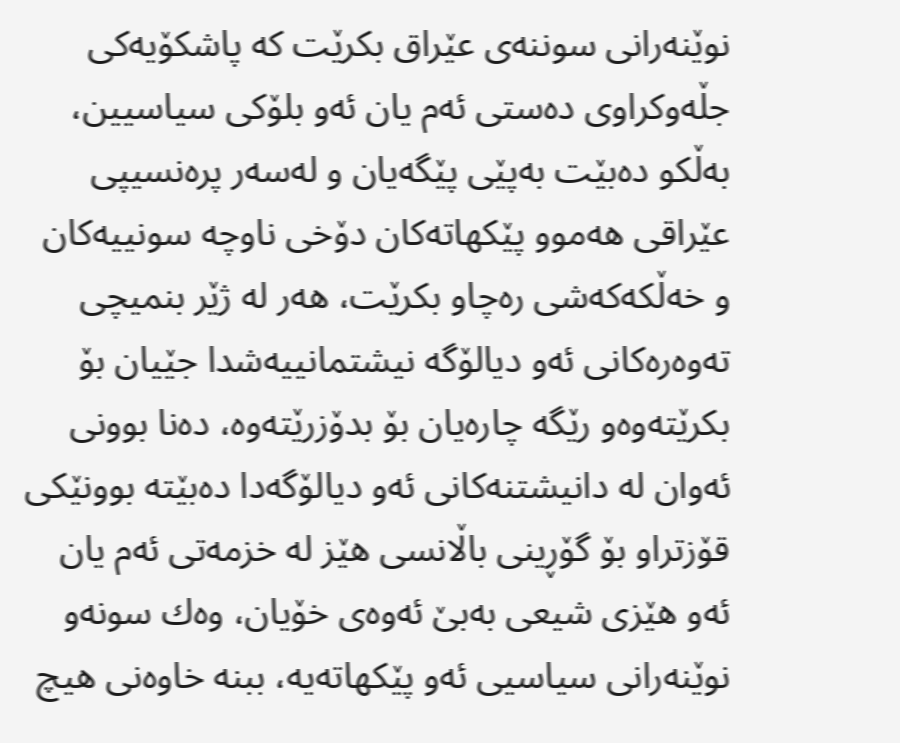نوێنه‌رانی سوننه‌ی عێراق بكرێت كه‌ پاشكۆیه‌كی جڵه‌وكراوی ده‌ستی ئه‌م یان ئه‌و بلۆكی سیاسیین، به‌ڵكو ده‌بێت به‌پێی پێگه‌یان و له‌سه‌ر پره‌نسیپی عێراقی هه‌موو پێكهاته‌كان دۆخی ناوچه‌ سونییه‌كان و خه‌ڵكه‌كه‌شی ره‌چاو بكرێت، هه‌ر له‌ ژێر بنمیچی ته‌وه‌ره‌كانی ئه‌و دیالۆگه‌ نیشتمانییه‌شدا جێیان بۆ بكرێته‌وه‌و رێگه‌ چاره‌یان بۆ بدۆزرێته‌وه‌، ده‌نا بوونی ئه‌وان له‌ دانیشتنه‌كانی ئه‌و دیالۆگه‌دا ده‌بێته‌ بوونێكی قۆزتراو بۆ گۆڕینی باڵانسی هێز له‌ خزمه‌تی ئه‌م یان ئه‌و هێزی شیعی به‌بێ ئه‌وه‌ی خۆیان، وه‌ك سونه‌و نوێنه‌رانی سیاسیی ئه‌و پێكهاته‌یه‌، ببنه‌ خاوه‌نی هیچ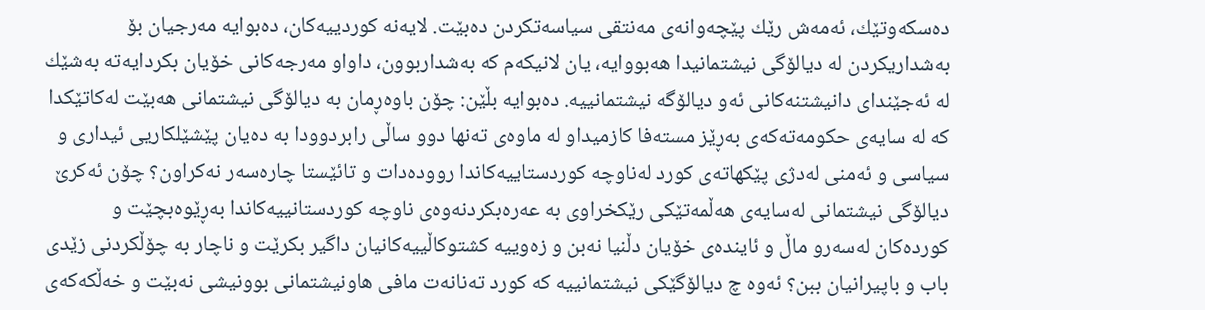ده‌سكه‌وتێك، ئه‌مه‌ش رێك پێچه‌وانه‌ی مه‌نتقی سیاسه‌تكردن ده‌بێت. لایه‌نه‌ كوردییه‌كان، ده‌بوایه‌ مه‌رجیان بۆ به‌شداریكردن له‌ دیالۆگی نیشتمانیدا هه‌بووایه‌، یان لانیكه‌م كه‌ به‌شداربوون، داواو مه‌رجه‌كانی خۆیان بكردایه‌ته‌ به‌شێك له‌ ئه‌جێندای دانیشتنه‌كانی ئه‌و دیالۆگه‌ نیشتمانییه‌. ده‌بوایه‌ بڵێن: چۆن باوه‌ڕمان به‌ دیالۆگی نیشتمانی هه‌بێت له‌كاتێكدا كه‌ له‌ سایه‌ی حكومه‌ته‌كه‌ی به‌ڕێز مسته‌فا كازمیداو له‌ ماوه‌ی ته‌نها دوو ساڵی رابردوودا به‌ ده‌یان پێشێلكاریی ئیداری و سیاسی و ئه‌منی له‌دژی پێكهاته‌ی كورد له‌ناوچه‌ كوردستاییه‌كاندا رووده‌دات و تائێستا چاره‌سه‌ر نه‌كراون؟ چۆن ئه‌كرێ دیالۆگی نیشتمانی له‌سایه‌ی هه‌ڵمه‌تێكی رێكخراوی به‌ عه‌ره‌بكردنه‌وه‌ی ناوچه‌ كوردستانییه‌كاندا به‌ڕێوه‌بچێت و كورده‌كان له‌سه‌رو ماڵ و ئاینده‌ی خۆیان دڵنیا نه‌بن و زه‌وییه‌ كشتوكاڵییه‌كانیان داگیر بكرێت و ناچار به‌ چۆڵكردنی زێدی باب و باپیرانیان ببن؟ ئه‌وه‌ چ دیالۆگێكی نیشتمانییه‌ كه‌ كورد ته‌نانه‌ت مافی هاونیشتمانی بوونیشی نه‌بێت و خه‌ڵكه‌كه‌ی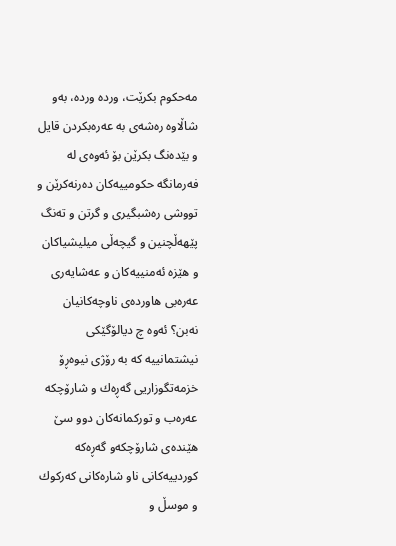مه‌حكوم بكرێت، ورده‌ ورده‌، به‌و شاڵاوه‌ ره‌شه‌ی به‌ عه‌ره‌بكردن‌ قایل و بێده‌نگ بكرێن بۆ ئه‌وه‌ی له‌ فه‌رمانگه‌ حكومییه‌كان ده‌رنه‌كرێن و تووشی ره‌شبگیری و گرتن و ته‌نگ پێهه‌ڵچنین و گیچه‌ڵی میلیشیاكان و هێزه‌ ئه‌منییه‌كان و عه‌شایه‌ری عه‌ره‌بی هاورده‌ی ناوچه‌كانیان نه‌بن؟ ئه‌وه‌ چ دیالۆگێكی نیشتمانییه‌ كه‌ به‌ رۆژی نیوه‌ڕۆ خزمه‌تگوزاریی گه‌ڕه‌ك و شارۆچكه‌ عه‌ره‌ب و توركمانه‌كان دوو سێ هێنده‌ی شارۆچكه‌و گه‌ڕه‌كه‌‌ كوردییه‌كانی ناو شاره‌كانی كه‌ركوك و موسڵ و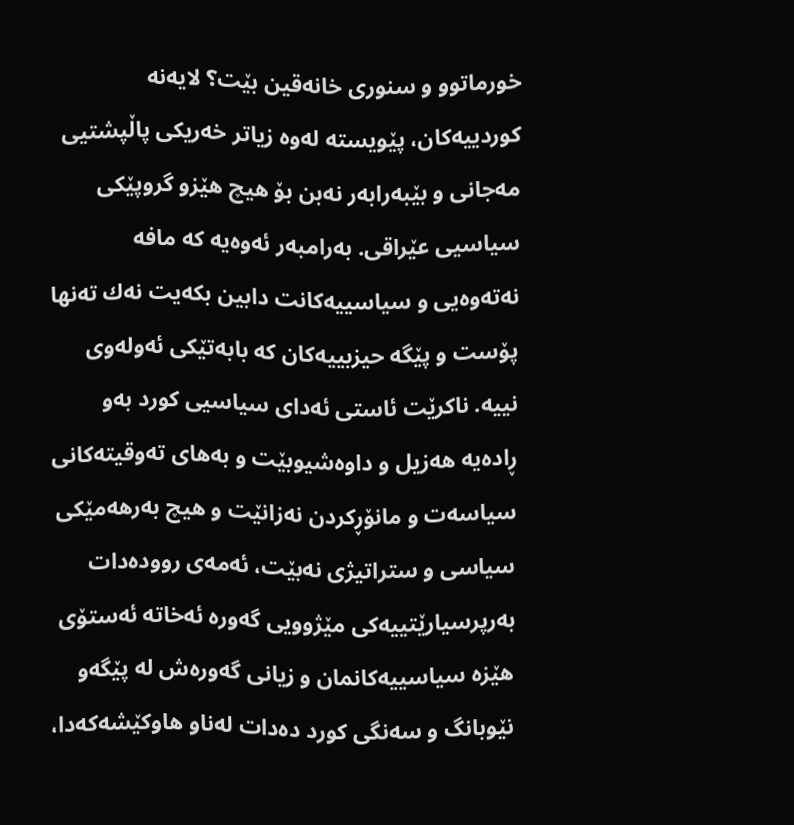خورماتوو و سنوری خانه‌قین بێت؟ لایه‌نه‌ كوردییه‌كان، پێویسته‌ له‌وه‌ زیاتر خه‌ریكی پاڵپشتیی مه‌جانی و بێبه‌رابه‌ر نه‌بن بۆ هیچ هێزو گروپێكی سیاسیی عێراقی. به‌رامبه‌ر ئه‌وه‌یه‌ كه‌ مافه‌ نه‌ته‌وه‌یی و سیاسییه‌كانت دابین بكه‌یت نه‌ك ته‌نها پۆست و پێگه‌ حیزبییه‌كان كه‌ بابه‌تێكی ئه‌وله‌وی نییه‌. ناكرێت ئاستی ئه‌دای سیاسیی كورد به‌و ڕاده‌یه‌ هه‌زیل و داوه‌شیوبێت و به‌های ته‌وقیته‌كانی سیاسه‌ت و مانۆڕكردن نه‌زانێت و هیچ به‌رهه‌مێكی سیاسی و ستراتیژی نه‌بێت، ئه‌مه‌ی رووده‌دات به‌رپرسیارێتییه‌كی مێژوویی گه‌وره‌ ئه‌خاته‌ ئه‌ستۆی هێزه‌ سیاسییه‌كانمان و زیانی گه‌وره‌ش له‌ پێگه‌و نێوبانگ و سه‌نگی كورد ده‌دات له‌ناو هاوكێشه‌كه‌دا‌،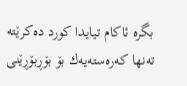بگره‌ ئاكام تیایدا كورد ده‌كرێته‌ ته‌نها كه‌ره‌سته‌یه‌ك بۆ بۆڕبۆڕێنی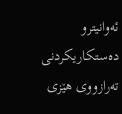ئه‌وانیترو ده‌ستكاریكردنی ته‌رازووی هێزی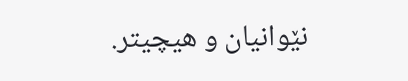نێوانیان و هیچیتر.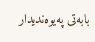بابه‌تی په‌یوه‌ندیدار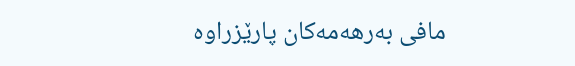مافی به‌رهه‌مه‌كان پارێزراوه‌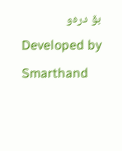بۆ دره‌و
Developed by Smarthand